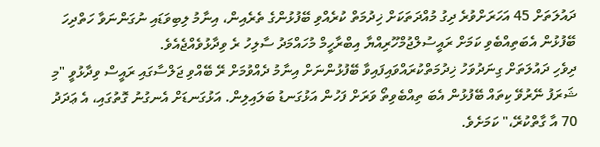ދައުލަތަށް 45 އަހަރަށްވުރެ ދިގު މުއްދަތަކަށް ޚިދުމަތް ކުރެއްވި ބޭފުޅުންގެ ތެރެއިން، އިނާމު ލިބިވަޑައި ނުގަންނަވާ ހަތްދިހަ ބޭފުޅުން އެބަތިއްބެވި ކަމަށް ރައީސުލްޖުމްހޫރިއްޔާ އިބްރާހީމް މުހައްމަދު ސާލިހު ރެ ވިދާޅުވެއްޖެއެވެ.
ދިވެހި ދައުލަތަށް ގިނަދުވަހު ޚިދުމަތްކުރައްވައިފައިވާ ބޭފުޅުންނަށް އިނާމު ދެއްވުމަށް ރޭ ބޭއްވި ޖަލްސާގައި ރައީސް ވިދާޅުވީ "މި ޝަރަފު ނޭރުވޭ ކިތައް ބޭފުޅުން އެބަ ތިއްބެވިތޯ ވަރަށް ފަހުން އަޅުގަނޑު ބަލައިލިން. އަޅުގަނޑަށް އެނގުނު ގޮތުގައި، އެ ޢަދަދު 70 އާ ގާތްކުރޭ،" ކަމަށެވެ.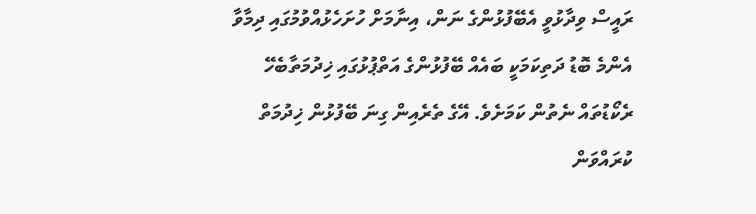ރައީސް ވިދާޅުވީ އެބޭފުޅުންގެ ނަން، އިނާމަށް ހުށަހެޅުއްވުމުގައި ދިމާވާ އެންމެ ބޮޑު ދަތިކަމަކީ ބައެއް ބޭފުޅުންގެ އަތްޕުޅުގައި ޚިދުމަތާބެހޭ ރެކޯޑުތައް ނެތުން ކަމަށެވެ. އޭގެ ތެރެއިން ގިނަ ބޭފުޅުން ޚިދުމަތް ކުރައްވަން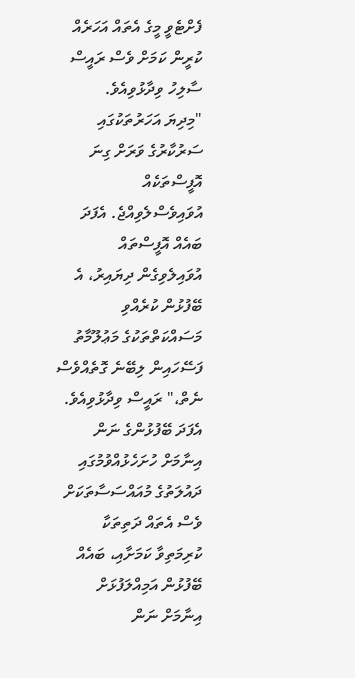ފެށްޓެވީ މީގެ އެތައް އަހަރެއް ކުރީން ކަމަށް ވެސް ރައީސް ސާލިހު ވިދާޅުވިއެވެ.
"މިދިޔަ އަހަރުތަކުގައި ސަރުކާރުގެ ވަރަށް ގިނަ އޮފީސްތަކެއް އުވައިވެސްލެވިއްޖެ. އެފަދަ ބައެއް އޮފީސްތައް އުވައިލެވިގެން ދިޔައިރު، އެ ބޭފުޅުން ކުރެއްވި މަސައްކަތްތަކުގެ މަޢުލޫމާތު ފަސޭހައިން ލިބޭނެ ގޮތެއްވެސް ނެތް،" ރައީސް ވިދާޅުވިއެވެ.
އެފަދަ ބޭފުޅުންގެ ނަން އިނާމަށް ހުށަހެޅުއްވުމުގައި ދައުލަތުގެ މުއައްސަސާތަކަށް ވެސް އެތައް ދަތިތަކާ ކުރިމަތިވާ ކަމަށާއި، ބައެއް ބޭފުޅުން އަމިއްލަފުޅަށް އިނާމަށް ނަން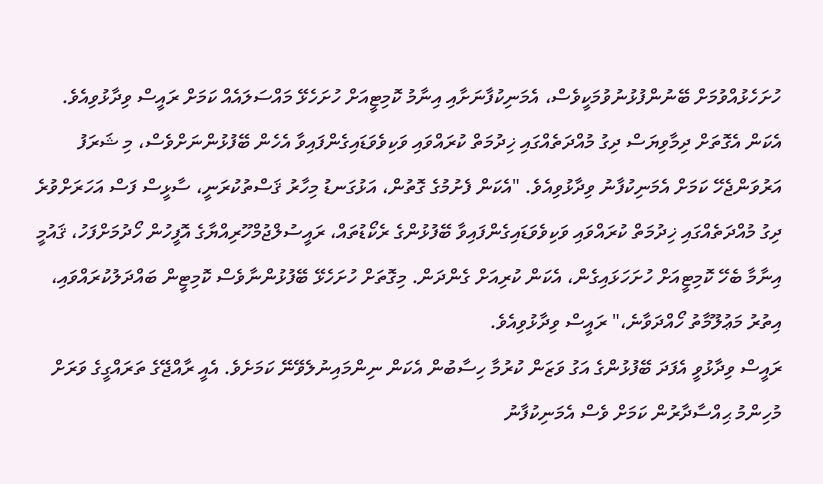ހުށަހެޅުއްވުމަށް ބޭނުންފުޅުނުވުމަކީވެސް، އެމަނިކުފާނަށާއި އިނާމު ކޮމިޓީއަށް ހުށަހެޅޭ މައްސަލައެއް ކަމަށް ރައީސް ވިދާޅުވިއެވެ.
އެކަން އެގޮތަށް ދިމާވިޔަސް ދިގު މުއްދަތެއްގައި ޚިދުމަތް ކުރައްވައި ވަކިވެވަޑައިގެންފައިވާ އެހެން ބޭފުޅުންނަށްވެސް، މި ޝަރަފު އަރުވަންޖެހޭ ކަމަށް އެމަނިކުފާނު ވިދާޅުވިއެވެ. "އެކަން ފެށުމުގެ ގޮތުން، އަޅުގަނޑު މިހާރު ޤަސްތުކުރަނީ، ސާޅީސް ފަސް އަހަރަށްވުރެ ދިގު މުއްދަތެއްގައި ޚިދުމަތް ކުރައްވައި ވަކިވެވަޑައިގެންފައިވާ ބޭފުޅުންގެ ރެކޯޑުތައް، ރައީސުލްޖުމްހޫރިއްޔާގެ އޮފީހުން ހޯދުމަށްފަހު، ޤައުމީ އިނާމާ ބެހޭ ކޮމިޓީއަށް ހުށަހަޅައިގެން، އެކަން ކުރިއަށް ގެންދަން. މިގޮތަށް ހުށަހެޅޭ ބޭފުޅުންނާވެސް ކޮމިޓީން ބައްދަލުކުރައްވައި، އިތުރު މަޢުލޫމާތު ހޯއްދަވާނެ،" ރައީސް ވިދާޅުވިއެވެ.
ރައީސް ވިދާޅުވީ އެފަދަ ބޭފުޅުންގެ އަގު ވަޒަން ކުރުމާ ހިސާބުން އެކަން ނިންމައިނުލެވޭނޭ ކަމަށެވެ. އެއީ ރާއްޖޭގެ ތަރައްގީގެ ވަރަށް މުހިންމު ޙިއްސާދާރުން ކަމަށް ވެސް އެމަނިކުފާނު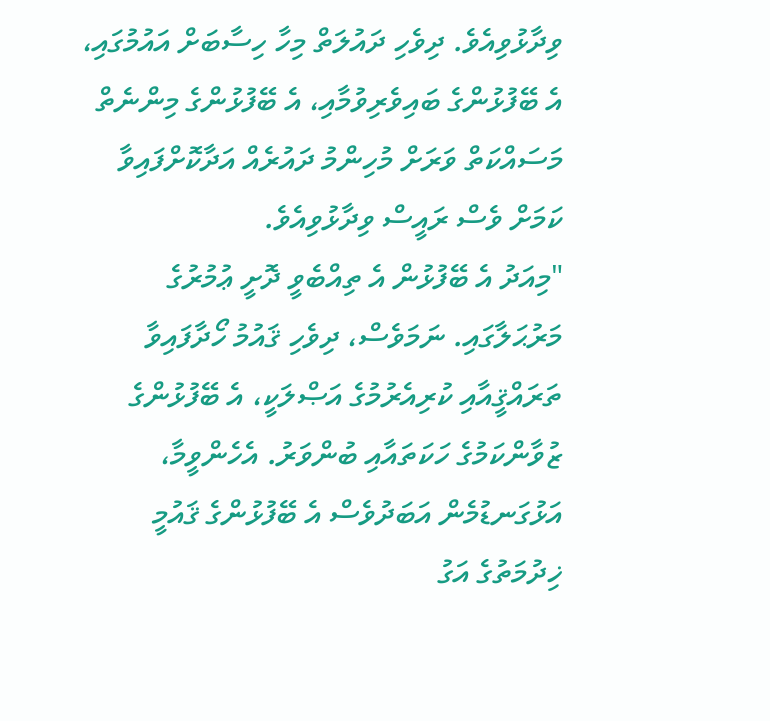ވިދާޅުވިއެވެ. ދިވެހި ދައުލަތް މިހާ ހިސާބަށް އައުމުގައި، އެ ބޭފުޅުންގެ ބައިވެރިވުމާއި، އެ ބޭފުޅުންގެ މިންނެތް މަސައްކަތް ވަރަށް މުހިންމު ދައުރެއް އަދާކޮށްފައިވާ ކަމަށް ވެސް ރައީސް ވިދާޅުވިއެވެ.
"މިއަދު އެ ބޭފުޅުން އެ ތިއްބެވީ ދޮށީ ޢުމުރުގެ މަރުޙަލާގައި. ނަމަވެސް، ދިވެހި ޤައުމު ހޯދާފައިވާ ތަރައްޤީއާއި ކުރިއެރުމުގެ އަޞްލަކީ، އެ ބޭފުޅުންގެ ޒުވާންކަމުގެ ހަކަތައާއި ބުންވަރު. އެހެންވީމާ، އަޅުގަނޑުމެން އަބަދުވެސް އެ ބޭފުޅުންގެ ޤައުމީ ޚިދުމަތުގެ އަގު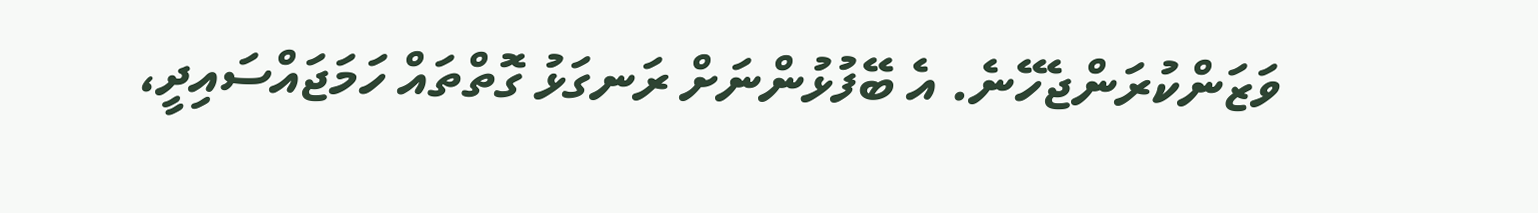ވަޒަންކުރަންޖެހޭނެ. އެ ބޭފުޅުންނަށް ރަނގަޅު ގޮތްތައް ހަމަޖައްސައިދީ،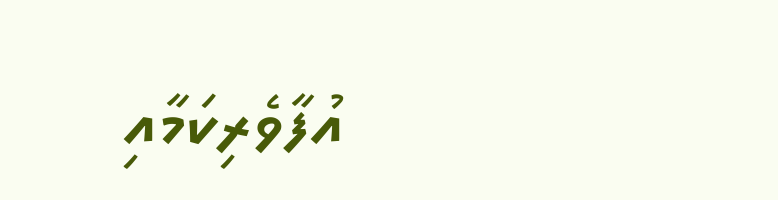އުފާވެރިކަމާއި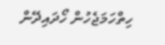ހިތްހަމަޖެހުން ހޯދައިދޭން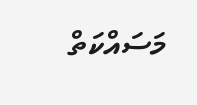މަސައްކަތް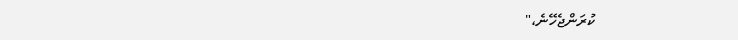ކުރަންޖެހޭނެ،"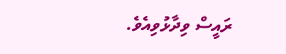ރައީސް ވިދާޅުވިއެވެ.